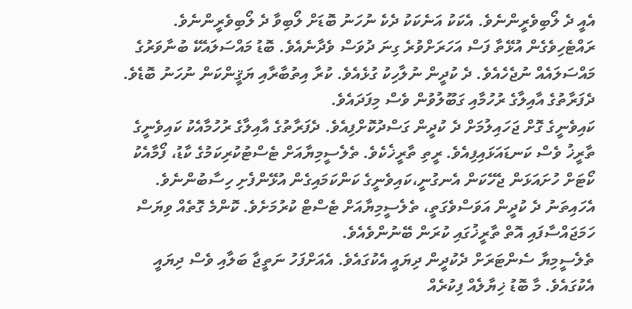އެއީ ދެ ލޯބިވެރީންނެވެ. އެކަކު އަނެކަކު ދެކެ ނުހަނު ބޮޑަށް ލޯބިވާ ދެ ލޯބިވެރީންނެވެ. ރައްޓެހިވެގެން އުޅޭތާ ފަސް އަހަރަށްވުރެ ގިނަ ދުވަސް ވެދާނެއެވެ. ބޮޑު މައްސަލައެކޭ ބުނާވަރުގެ މައްސަލައެއް ނުޖެހެއެވެ. ދެ ކުދީން ނުލާހިކު ގުޅެއެވެ. ކުރާ އިތުބާރާއި ޔަޤީންކަން ނުހަނު ބޮޑެވެ. ދެފަރާތުގެ އާއިލާގެ ރުހުމާއި ގަބޫލުވުން ވެސް މިފަދައެވެ.
ކައިވެނީގެ ގޮށް ޖަހައިލުމަށް ދެ ކުދީން ގަސްދުކޮށްފިއެވެ. ދެފަރާތުގެ އާއިލާގެ ރުހުމާއެކު ކައިވެނީގެ ތާރީޚު ވެސް ކަނޑައަޅައިފިއެވެ. ރީތި ތާރީޚެކެވެ. ތެލެސީމިޔާއަށް ޓެސްޓުކުރިކަމުގެ ކާޑު، ފޯމާއެކު ކޯޓަށް ހުށައަޅަން ޖެހޭކަން އެނގުނީ،ކައިވެނީގެ ކަންކަމައިގެން އުޅޭންފެށި ހިސާބުންނެވެ. އެހައިތަނު ދެ ކުދީން އަވަސްވެގަތީ، ތެލެސީމިޔާއަށް ޓެސްޓް ކުރުމަށެވެ. ކޮންމެ ގޮތެއް ވިޔަސް ހަމަޖައްސާފައި އޮތް ތާރީޚުގައި ކުރަން ބޭނުންވެއެވެ.
ތެލެސީމިޔާ ސެންޓަރަށް ދެކުދީން ދިޔައީ އެކުގައެވެ. އެއަށްފަހު ނަތީޖާ ބަލާއި ވެސް ދިޔައީ އެކުގައެވެ. މާ ބޮޑު ޚިޔާލެއް ފިކުރެއް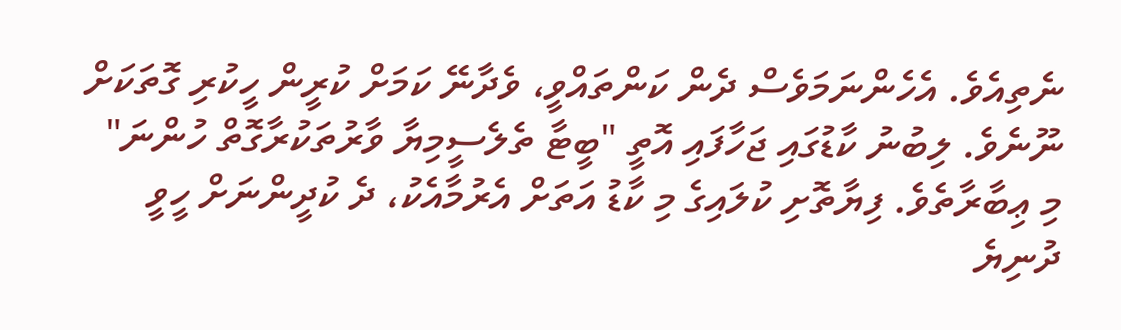ނެތިއެވެ. އެހެންނަމަވެސް ދެން ކަންތައްވީ، ވެދާނޭ ކަމަށް ކުރީން ހީކުރި ގޮތަކަށް ނޫނެވެ. ލިބުނު ކާޑުގައި ޖަހާފައި އޮތީ "ބީޓާ ތެލެސީމިޔާ ވާރުތަކުރާގޮތް ހުންނަ" މި ޢިބާރާތެވެ. ފިޔާތޮށި ކުލައިގެ މި ކާޑު އަތަށް އެރުމާއެކު، ދެ ކުދީންނަށް ހީވީ ދުނިޔެ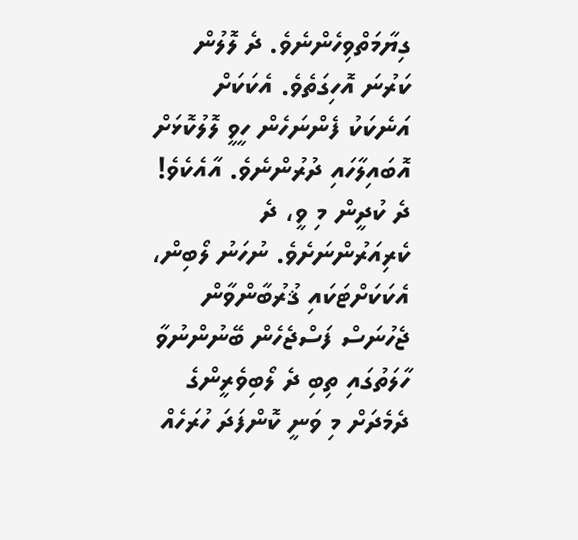ގިޔާމަތްވިހެންނެވެ. ދެ ލޮލުން ކަރުނަ އޮހިގަތެވެ. އެކަކަށް އަނެކަކު ފެންނަހެން ހީވީ ލޮލުކޮޅަށް އޮބައިލާހައި ދުރުންނެވެ. އާއެކެވެ! ދެ ކުދީން މި ވީ، ދެ ކެރިއަރުންނަށެވެ. ނުހަނު ލޯބިން، އެކަކަށްޓަކައި ޤުރުބާންވާން ޖެހުނަސް ފަސްޖެހެން ބޭނުންނުވާ ހާލަތުގައި ތިބި ދެ ލޯބިވެރީންގެ ދެމެދަށް މި ވަނީ ކޮންފަދަ ހުރަހެއް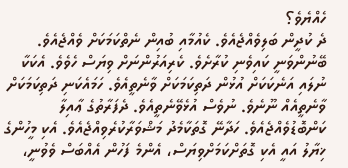ހެއްޔެވެ؟
ދެ ކުދީން ބަލިވެއްޖެއެވެ. ކެއުމާއި ބުއިން ނެތްކަމަކަށް ވެއްޖެއެވެ. ބޭނުންވަނީ ކައިވެނި ކުރާށެވެ. ކެރިއަރުންނަށް ވިޔަސް ހެވެވެ. އެކަކާ ނުލައި އަނެކަކަށް އުޅުން ދަތިކަމަކަށް ވާނެތީއެވެ. ހަމައެކަނި ދަތިކަމަކަށް ވާނެތީއެއް ނޫނެވެ. ނުވެސް އުޅެވޭނެތީއެވެ. ދެފަރާތުގެ ޢާއިލާ ކަންބޮޑުވެއްޖެއެވެ. ހަދާނޭ ގޮތަކާމެދު މަޝްވަރާކުރެވިއްޖެއެވެ. އެކި މީހުންގެ ޚިޔާލު އައީ އެކި ގޮތަށްކަމަށްވިޔަސް، އެންމެ ފަހުން އެއްބަސް ވެވުނީ،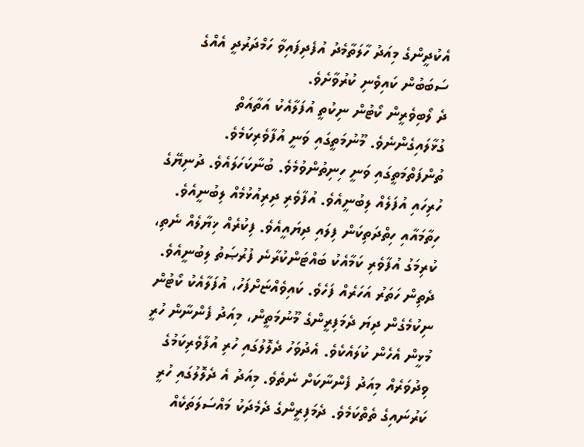އެކުދީންގެ މިއަދު ހާލަތާމެދު އުފެދިފައިވާ ހަމްދަރުދީ އެއްގެ ސަބަބުން ކައިވެނި ކުރުވާށެވެ.
ދެ ލޯބިވެރީން ކޯޓުން ނިކުތީ އުފަލާއެކު އަތާއަތް ގުޅާލައިގެންނެވެ. މޫނުމަތީގައި ވަނީ އުފާވެރިކަމެވެ. ތުންފަތްމަތީގައި ވަނީ ހިނިތުންވުމެވެ. ބުނާކަހަލައެވެ. ދުނިޔޭގެ ހުރިހައި އުފަލެއް ލިބުނީއެވެ. އުފާވެރި ދިރިއުޅުމެއް ލިބުނީއެވެ. ހިތާމައާއި ހިތްދަތިކަން ފިލައި ދިޔައީއެވެ. ފިކުރެއް ޚިޔާލެއް ނެތި، ކުރިމަގު އުފާވެރި ކަމާއެކު ބައްޓަންކުރާނެ ފުރުޞަތު ލިބުނީއެވެ.
ދެތިން ހަތަރު އަހަރެއް ފަހެވެ. ކައިވެއްޏަށްފަހު، އުފަލާއެކު ކޯޓުން ނިކުމެގެން ދިޔަ ދެމަފިރީންގެ މޫނުމަތީން، މިއަދު ފެންނާން ހުރީ މުޅީން އެހެން ކުލައެކެވެ. އެދުވަހު ދެލޮލުގައި ހުރި އުފާވެރިކަމުގެ ވިދުވަރެއް މިއަދު ފެންނާކަށް ނެތެވެ. މިއަދު އެ ދެލޮލުގައި ހުރީ ކަރުނައިގެ ތެތްކަމެވެ. ދެމަފިރީންގެ ދެމެދަކު މައްސަލަތަކެއް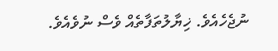ނުޖެހެއެވެ. ޚިޔާލުތަފާތެއް ވެސް ނުވެއެވެ.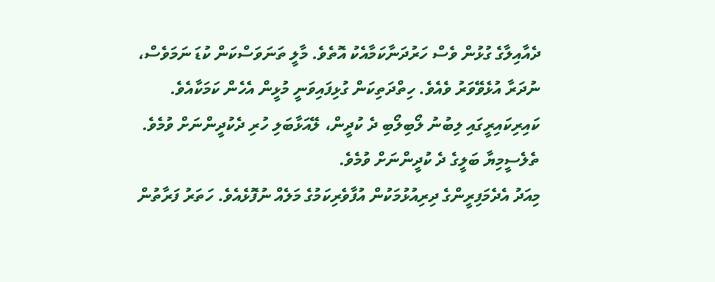ދެއާއިލާގެ ގުޅުން ވެސް ހަރުދަނާކަމާއެކު އޮތެވެ. މާލީ ތަނަވަސްކަން ކުޑަ ނަމަވެސް، ނުދަރާ އުޅެވޭވަރު ވެއެވެ. ހިތްދަތިކަން ގުޅިފައިވަނީ މުޅީން އެހެން ކަމަކާއެވެ. ކައިރިކައިރީގައި ލިބުނު ލޯބިލޯބި ދެ ކުދީން، ލޭއަޅާބަލި ހުރި ދެކުދީންނަށް ވުމެވެ. ތެލެސީމިޔާ ބަލީގެ ދެ ކުދީންނަށް ވުމެވެ.
މިއަދު އެދެމަފިރީންގެ ދިރިއުޅުމަކުން އުފާވެރިކަމުގެ މަލެއް ނުފޮޅެއެވެ. ހަތަރު ފަރާތުން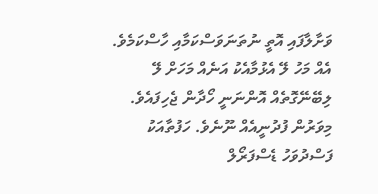ވަށާލާފައި އޮތީ ނުތަނަވަސްކަމާއި ހާސްކަމެވެ. އެއް މަހު ލޭ އެޅުމާއެކު އަނެއް މަހަށް ލޭ ލިބޭނޭގޮތެއް އޮންނަނީ ހޯދާން ޖެހިފައެވެ. މިވަރުން ފުދުނީއެއް ނޫނެވެ. ހަފުތާއަކު ފަސްދުވަހު ޑެސްފަރޯލް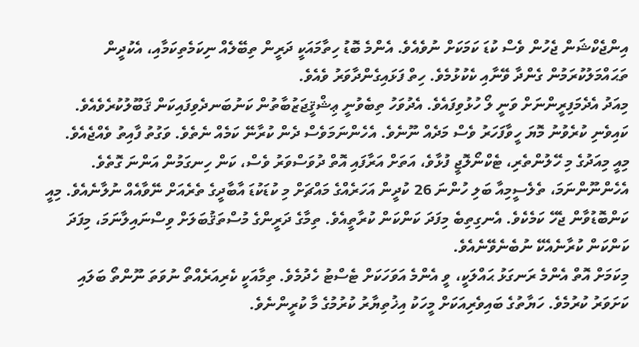އިންޖެކްޝަން ޖެހުން ވެސް ކުޑަ ކަމަކަށް ނުވެއެވެ. އެންމެ ބޮޑު ހިތާމައަކީ ދަރީން ތިބޭލެއް ނިކަމެތިކަމާއި، އެކުދީން ތަޙައްމަލުކުރަމުން ގެންދާ ވޭނާއި ކެކުޅުމެވެ. ހިތް ފަޅައިގެންދާވަރު ވެއެވެ.
މިއަދު އެދެމަފިރީންނަށް ވަނީ ލޯ ހުޅުވިފައެވެ. އެދުވަހު ތިބެވުނީ ޢިޝްޤީޖަޒުބާތުން ކަނުބަނދެވިފައިކަން ޤަބޫލުކުރެވެއެވެ. ކައިވެނި ކުރެވުނު މޮޔަ ހީވާފަހަރު ވެސް މަދެއް ނޫނެވެ. އެހެންނަމަވެސް ދެން ކުރާނޭ ކަމެއް ނެތެވެ. ވަގުތު ފާއިތު ވެއްޖެއެވެ.
މިއީ މިއަދުގެ މި ހޭލުންތެރި، ޓެކްނޯލޮޖީ ފުޅާވެ، އަތަށް އަރާފައި އޮތް ދުވަސްވަރު ވެސް، ކަން ހިނގަމުން އަންނަ ގޮތެވެ. އެހެންނޫންނަމަ، ތެލެސީމިއާ ބަލި ހުންނަ 26 ކުދީން އަހަރެއްގެ މައްޗަށް މި ކުޑަކުޑަ އާބާދީގެ ތެރެއަށް ނޭވާއެއް ނުލާނެއެވެ. މިއީ ކަންބޮޑުވާން ޖެހޭ ކަމެކެވެ. އެނގިތިބެ މިފަދަ ކަންކަން ކުރާތީއެވެ. ތިމާގެ ދަރީންގެ މުސްތަޤުބަލަށް ވިސްނައިލާނަމަ، މިފަދަ ކަންކަން ކުރާނެއެކޭ ނުބެނެވޭނެއެވެ.
މިކަމަށް އޮތް އެންމެ ރަނގަޅު ޙައްލަކީ، ވީ އެންމެ އަވަހަކަށް ޓެސްޓު ހެދުމެވެ. ތިމާއަކީ ކެރިއަރެއްތޯ ނުވަތަ ނޫންތޯ ބަލައި ކަށަވަރު ކުރުމެވެ. ހަޔާތުގެ ބައިވެރިއަކަށް މީހަކު އިޚުތިޔާރު ކުރުމުގެ މާ ކުރީންނެވެ.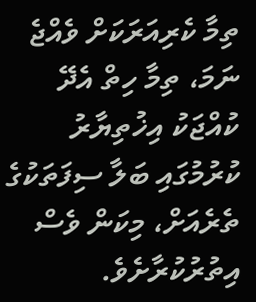ތިމާ ކެރިއަރަކަށް ވެއްޖެ ނަމަ، ތިމާ ހިތް އެދޭ ކުއްޖަކު އިޚުތިޔާރު ކުރުމުގައި ބަލާ ސިފަތަކުގެ ތެރެއަށް، މިކަން ވެސް އިތުރުކުރާށެވެ.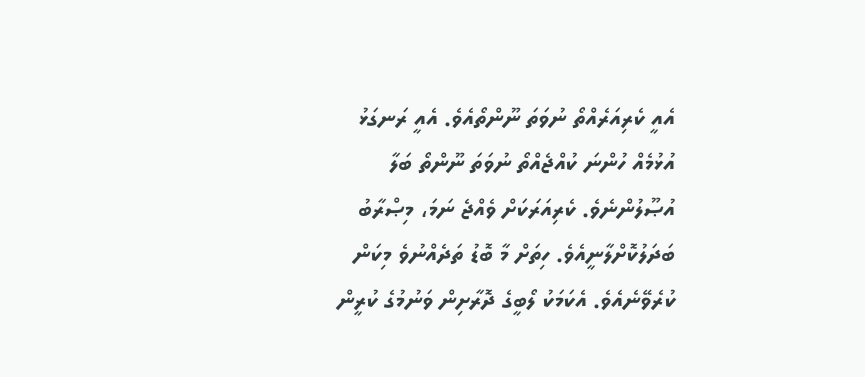އެއީ ކެރިއަރެއްތޯ ނުވަތަ ނޫންތޯއެވެ. އެއީ ރަނގަޅު އުޅުމެއް ހުންނަ ކުއްޖެއްތޯ ނުވަތަ ނޫންތޯ ބަލާ އުޞޫލުންނެވެ. ކެރިއަރަކަށް ވެއްޖެ ނަމަ، މިޞްރާބު ބަދަލުކޮށްލާނީއެވެ. ހިތަށް މާ ބޮޑު ތަދެއްނުވެ މިކަން ކުރެވޭނެއެވެ. އެކަމަކު ލޯބީގެ ދޮރާށިން ވަނުމުގެ ކުރީން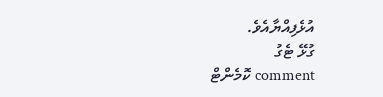އުޅެފިއްޔާއެވެ.
ގުޅޭ ޓެގު
comment ކޮމެންޓް